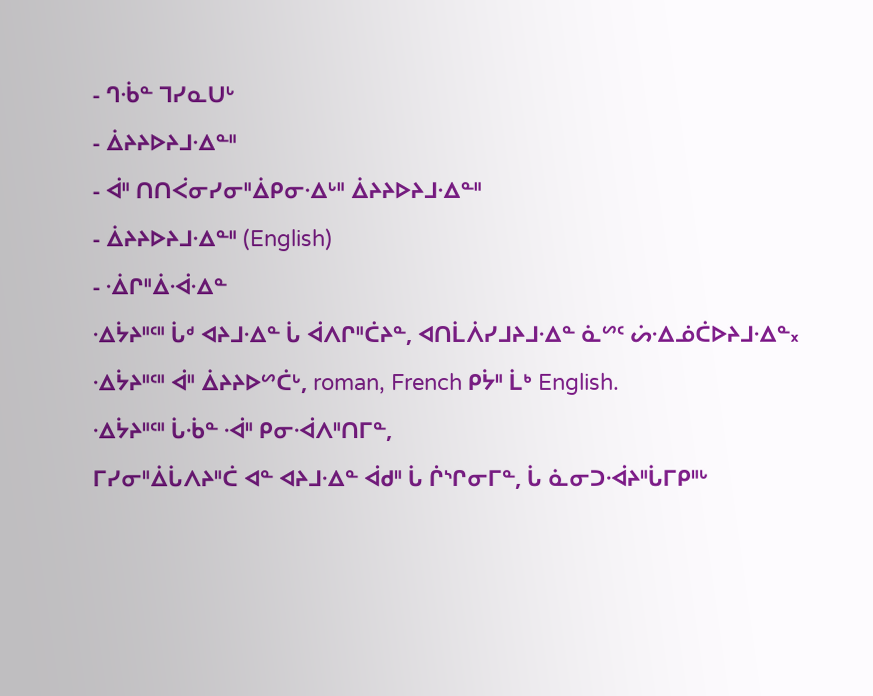- ᒉᐧᑳᓐ ᒣᓯᓇᑌᒡ
- ᐄᔨᔨᐅᔨᒧᐧᐃᓐᐦ
- ᐋᐦ ᑎᑎᐹᓂᓯᓂᐦᐄᑭᓂᐧᐃᒡᐦ ᐄᔨᔨᐅᔨᒧᐧᐃᓐᐦ
- ᐄᔨᔨᐅᔨᒧᐧᐃᓐᐦ (English)
- ᐧᐄᒋᐦᐄᐧᐋᐧᐃᓐ
ᐧᐃᔮᔨᐦᑦᐦ ᒑᒄ ᐊᔨᒧᐧᐃᓐ ᒑ ᐋᐱᒋᐦᑖᔨᓐ, ᐊᑎᒫᐲᓯᒧᔨᒧᐧᐃᓐ ᓈᔥᑦ ᔖᐧᐃᓅᑖᐅᔨᒧᐧᐃᓐ᙮
ᐧᐃᔮᔨᐦᑦᐦ ᐋᐦ ᐄᔨᔨᐅᔥᑖᒡ, roman, French ᑭᔮᐦ ᒫᒃ English.
ᐧᐃᔮᔨᐦᑦᐦ ᒑᐧᑳᓐ ᐧᐋᐦ ᑭᓂᐧᐋᐱᐦᑎᒥᓐ,
ᒥᓯᓂᐦᐄᒑᐱᔨᐦᑖ ᐊᓐ ᐊᔨᒧᐧᐃᓐ ᐋᑯᐦ ᒑ ᒌᔅᒋᓂᒥᓐ, ᒑ ᓈᓂᑐᐧᐋᔨᐦᒑᒥᑭᐦᒡ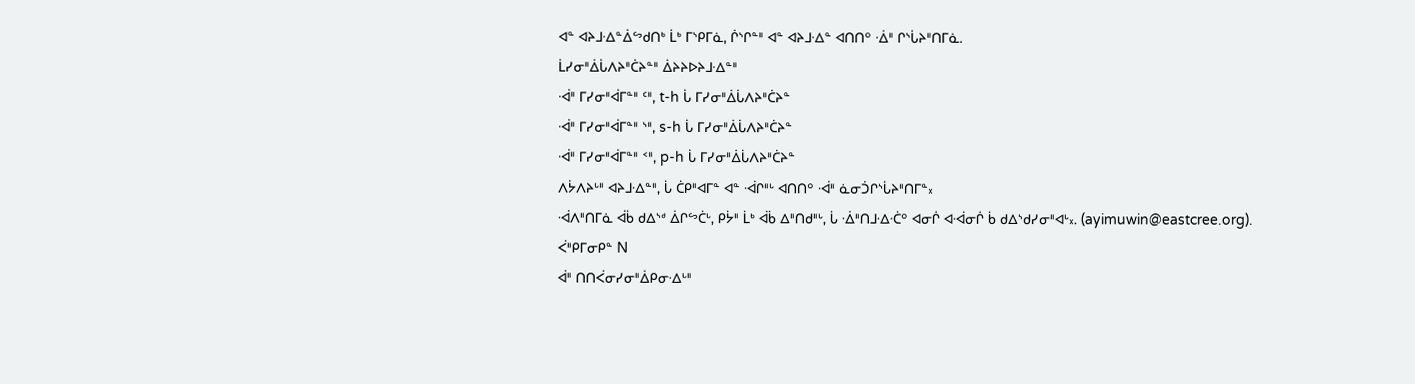ᐊᓐ ᐊᔨᒧᐧᐃᓐᐄᔥᑯᑎᒃ ᒫᒃ ᒥᔅᑭᒥᓈ, ᒌᔅᒋᓐᐦ ᐊᓐ ᐊᔨᒧᐧᐃᓐ ᐊᑎᑎᐤ ᐧᐄᐦ ᒋᔅᒑᔨᐦᑎᒥᓈ.
ᒫᓯᓂᐦᐄᒑᐱᔨᐦᑖᔨᓐᐦ ᐄᔨᔨᐅᔨᒧᐧᐃᓐᐦ
ᐧᐋᐦ ᒥᓯᓂᐦᐋᒥᓐᐦ ᑦᐦ, t-h ᒑ ᒥᓯᓂᐦᐄᒑᐱᔨᐦᑖᔨᓐ
ᐧᐋᐦ ᒥᓯᓂᐦᐋᒥᓐᐦ ᔅᐦ, s-h ᒑ ᒥᓯᓂᐦᐄᒑᐱᔨᐦᑖᔨᓐ
ᐧᐋᐦ ᒥᓯᓂᐦᐋᒥᓐᐦ ᑉᐦ, p-h ᒑ ᒥᓯᓂᐦᐄᒑᐱᔨᐦᑖᔨᓐ
ᐱᔮᐱᔨᒡᐦ ᐊᔨᒧᐧᐃᓐᐦ, ᒑ ᑖᑭᐦᐊᒥᓐ ᐊᓐ ᐧᐋᒋᐦᒡ ᐊᑎᑎᐤ ᐧᐋᐦ ᓈᓂᑑᒋᔅᒑᔨᐦᑎᒥᓐ᙮
ᐧᐋᐱᐦᑎᒥᓈ ᐋᑳ ᑯᐃᔅᒄ ᐄᒋᔥᑖᒡ, ᑭᔮᐦ ᒫᒃ ᐋᑳ ᐃᐦᑎᑯᐦᒡ, ᒑ ᐧᐄᐦᑎᒧᐧᐃᐧᑖᐤ ᐊᓂᒌ ᐊᐧᐋᓂᒌ ᑳ ᑯᐃᔅᑯᓯᓂᐦᐊᒡ᙮. (ayimuwin@eastcree.org).
ᐹᐦᑭᒥᓂᑭᓐ N
ᐋᐦ ᑎᑎᐹᓂᓯᓂᐦᐄᑭᓂᐧᐃᒡᐦ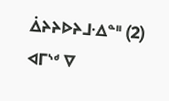ᐄᔨᔨᐅᔨᒧᐧᐃᓐᐦ (2)
ᐊᒥᔅᒄ ᐁ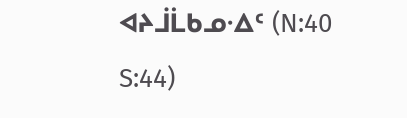ᐊᔨᒨᒫᑲᓄᐧᐃᑦ (N:40 S:44)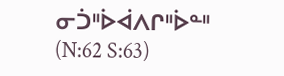ᓂᑑᐦᐆᐋᐱᒋᐦᐆᓐᐦ (N:62 S:63)